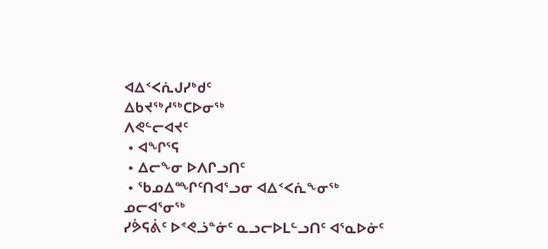ᐊᐃᑉᐸᕇᒍᓯᒃᑯᑦ
ᐃᑲᔪᖅᓱᖅᑕᐅᓂᖅ
ᐱᕙᓪᓕᐊᔪᑦ
 • ᐊᖏᕐᕋ
 • ᐃᓕᖕᓂ ᐅᐱᒋᓗᑎᑦ
 • ᖃᓄᐃᙱᑦᑎᐊᕐᓗᓂ ᐊᐃᑉᐸᕇᖕᓂᖅ
ᓄᓕᐊᕐᓂᖅ
ᓯᕘᕋᕖᑦ ᐅᕝᕙᓘᓐᓃᑦ ᓇᓗᓕᐅᒪᓪᓗᑎᑦ ᐊᕐᓇᐅᓃᑦ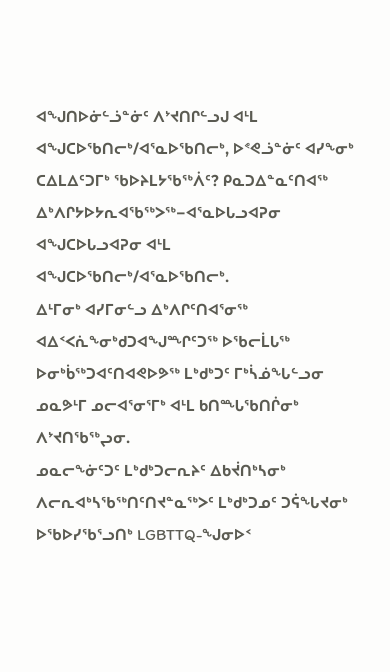ᐊᖑᑎᐅᓃᓪᓘᓐᓃᑦ ᐱᔾᔪᑎᒋᓪᓗᒍ ᐊᒻᒪ ᐊᖑᑕᐅᖃᑎᓕᒃ/ᐊᕐᓇᐅᖃᑎᓕᒃ, ᐅᕝᕙᓘᓐᓃᑦ ᐊᓯᖕᓂᒃ ᑕᐃᒪᐃᑦᑐᒥᒃ ᖃᐅᔨᒪᔭᖃᖅᐲᑦ? ᑭᓇᑐᐃᓐᓇᑦᑎᐊᖅ ᐃᒃᐱᒋᔭᐅᔭᕆᐊᖃᖅᐳᖅ−ᐊᕐᓇᐅᒐᓗᐊᕈᓂ ᐊᖑᑕᐅᒐᓗᐊᕈᓂ ᐊᒻᒪ ᐊᖑᑕᐅᖃᑎᓕᒃ/ᐊᕐᓇᐅᖃᑎᓕᒃ.
ᐃᒻᒥᓂᒃ ᐊᓯᒥᓂᓪᓗ ᐃᒃᐱᒋᑦᑎᐊᕐᓂᖅ ᐊᐃᑉᐸᕇᖕᓂᒃᑯᑐᐊᖑᙱᑦᑐᖅ ᐅᖃᓕᒫᒐᖅ ᐅᓂᒃᑳᖅᑐᐊᑦᑎᐊᕙᐅᕗᖅ ᒪᒃᑯᒃᑐᑦ ᒥᒃᓵᓅᖓᓪᓗᓂ ᓄᓇᕗᒻᒥ ᓄᓕᐊᕐᓂᕐᒥᒃ ᐊᒻᒪ ᑲᑎᙵᖃᑎᒌᓂᒃ ᐱᔾᔪᑎᖃᖅᖢᓂ.
ᓄᓇᓕᖕᓃᑦᑐᑦ ᒪᒃᑯᒃᑐᓕᕆᔨᑦ ᐃᑲᔫᑎᒃᓴᓂᒃ ᐱᓕᕆᐊᒃᓴᖃᖅᑎᑦᑎᔪᓐᓇᖅᐳᑦ ᒪᒃᑯᒃᑐᓄᑦ ᑐᕌᖓᔪᓂᒃ ᐅᖃᐅᓯᖃᕐᓗᑎᒃ LGBTTQ-ᖑᓂᐅᑉ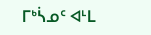ᒥᒃᓵᓄᑦ ᐊᒻᒪ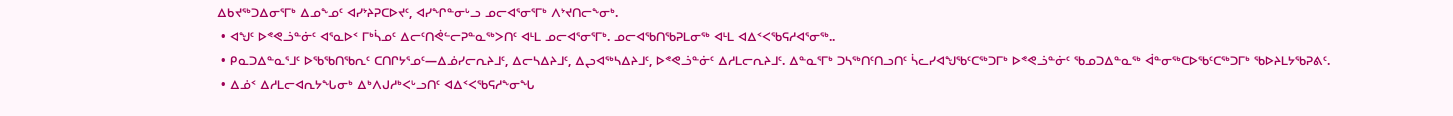ᐃᑲᔪᖅᑐᐃᓂᕐᒥᒃ ᐃᓄᖕᓄᑦ ᐊᓯᔾᔨᕈᑕᐅᔪᑦ, ᐊᓯᖏᓐᓂᒡᓗ ᓄᓕᐊᕐᓂᕐᒥᒃ ᐱᔾᔪᑎᓕᖕᓂᒃ.
 • ᐊᖑᑦ ᐅᕝᕙᓘᓐᓃᑦ ᐊᕐᓇᐅᑉ ᒥᒃᓵᓄᑦ ᐃᓕᑦᑎᕚᓪᓕᕈᓐᓇᖅᐳᑎᑦ ᐊᒻᒪ ᓄᓕᐊᕐᓂᕐᒥᒃ. ᓄᓕᐊᖃᑎᖃᕈᒪᓂᖅ ᐊᒻᒪ ᐊᐃᑉᐸᖃᕋᓱᐊᕐᓂᖅ..
 • ᑭᓇᑐᐃᓐᓇᕐᒧᑦ ᐅᖃᖃᑎᖃᕆᑦ ᑕᑎᒋᔭᕐᓄᑦ—ᐃᓅᓯᓕᕆᔨᒧᑦ, ᐃᓕᓴᐃᔨᒧᑦ, ᐃᖢᐊᖅᓴᐃᔨᒧᑦ, ᐅᕝᕙᓘᓐᓃᑦ ᐃᓱᒪᓕᕆᔨᒧᑦ. ᐃᓐᓇᕐᒥᒃ ᑐᓴᖅᑎᑦᑎᓗᑎᑦ ᓵᓚᓯᐊᖑᖃᑦᑕᖅᑐᒥᒃ ᐅᕝᕙᓘᓐᓃᑦ ᖃᓄᑐᐃᓐᓇᖅ ᐋᓐᓂᖅᑕᐅᖃᑦᑕᖅᑐᒥᒃ ᖃᐅᔨᒪᔭᖃᕈᕕᑦ.
 • ᐃᓅᑉ ᐃᓱᒪᓕᐊᕆᔭᖓᓂᒃ ᐃᒃᐱᒍᓱᒃᐸᒡᓗᑎᑦ ᐊᐃᑉᐸᖃᕋᓱᖕᓂᖓ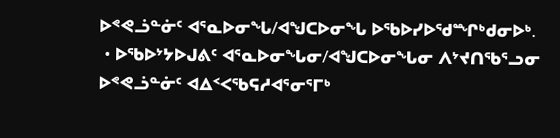ᐅᕝᕙᓘᓐᓃᑦ ᐊᕐᓇᐅᓂᖓ/ᐊᖑᑕᐅᓂᖓ ᐅᖃᐅᓯᐅᖁᙱᒃᑯᓂᐅᒃ.
 • ᐅᖃᐅᔾᔭᐅᒍᕕᑦ ᐊᕐᓇᐅᓂᖓᓂ/ᐊᖑᑕᐅᓂᖓᓂ ᐱᔾᔪᑎᖃᕐᓗᓂ ᐅᕝᕙᓘᓐᓃᑦ ᐊᐃᑉᐸᖃᕋᓱᐊᕐᓂᕐᒥᒃ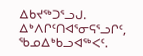ᐃᑲᔪᖅᑐᕐᓗᒍ. ᐃᒃᐱᒋᑦᑎᐊᕐᓂᕋᕐᓗᒋᑦ, ᖃᓄᐃᒃᑲᓗᐊᖅᐸᑦ.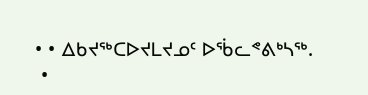• • ᐃᑲᔪᖅᑕᐅᔪᒪᔪᓄᑦ ᐅᖄᓚᕝᕕᒃᓴᖅ.
 •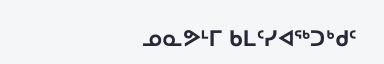ᓄᓇᕗᒻᒥ ᑲᒪᑦᓯᐊᖅᑐᒃᑯᑦ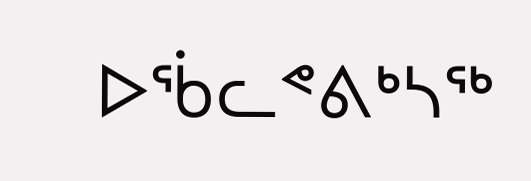ᐅᖄᓚᕝᕕᒃᓴᖅ